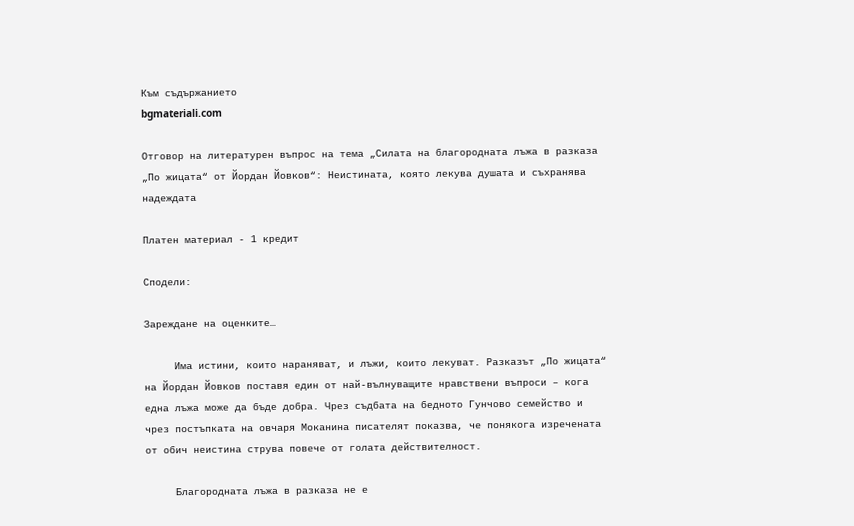Към съдържанието
bgmateriali.com

Отговор на литературен въпрос на тема „Силата на благородната лъжа в разказа „По жицата“ от Йордан Йовков“: Неистината, която лекува душата и съхранява надеждата

Платен материал - 1 кредит

Сподели:

Зареждане на оценките…

     Има истини, които нараняват, и лъжи, които лекуват. Разказът „По жицата“ на Йордан Йовков поставя един от най-вълнуващите нравствени въпроси – кога една лъжа може да бъде добра. Чрез съдбата на бедното Гунчово семейство и чрез постъпката на овчаря Моканина писателят показва, че понякога изречената от обич неистина струва повече от голата действителност.

     Благородната лъжа в разказа не е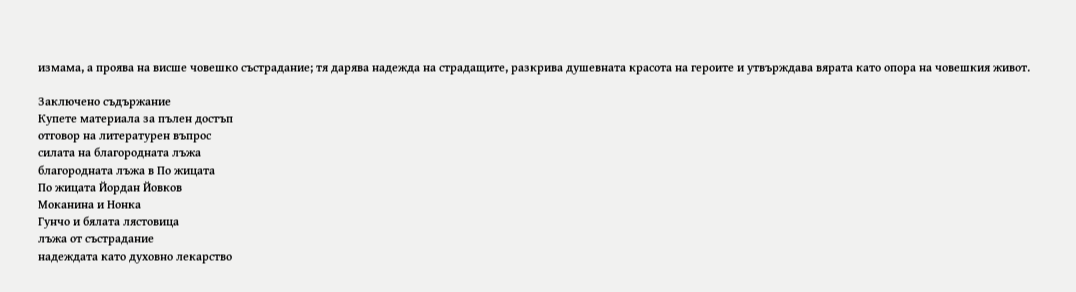измама, а проява на висше човешко състрадание; тя дарява надежда на страдащите, разкрива душевната красота на героите и утвърждава вярата като опора на човешкия живот.

Заключено съдържание
Купете материала за пълен достъп
отговор на литературен въпрос
силата на благородната лъжа
благородната лъжа в По жицата
По жицата Йордан Йовков
Моканина и Нонка
Гунчо и бялата лястовица
лъжа от състрадание
надеждата като духовно лекарство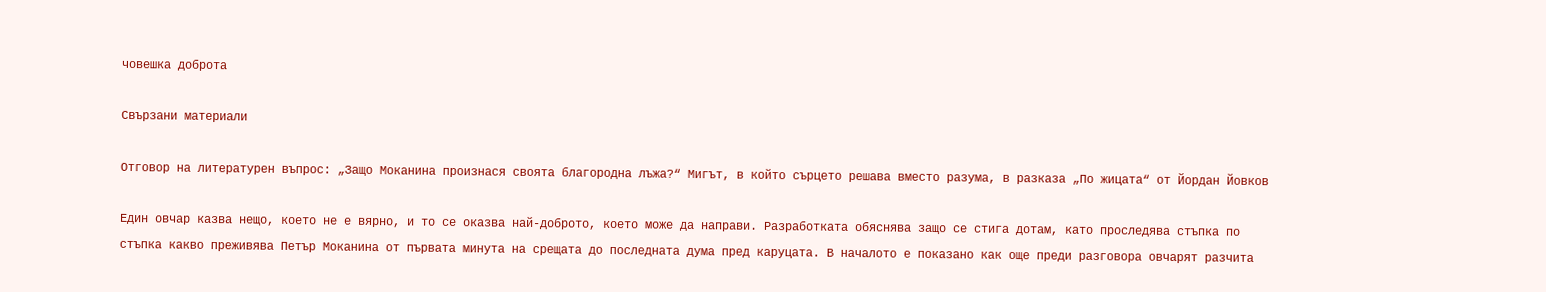човешка доброта

Свързани материали

Отговор на литературен въпрос: „Защо Моканина произнася своята благородна лъжа?“ Мигът, в който сърцето решава вместо разума, в разказа „По жицата“ от Йордан Йовков

Един овчар казва нещо, което не е вярно, и то се оказва най-доброто, което може да направи. Разработката обяснява защо се стига дотам, като проследява стъпка по стъпка какво преживява Петър Моканина от първата минута на срещата до последната дума пред каруцата. В началото е показано как още преди разговора овчарят разчита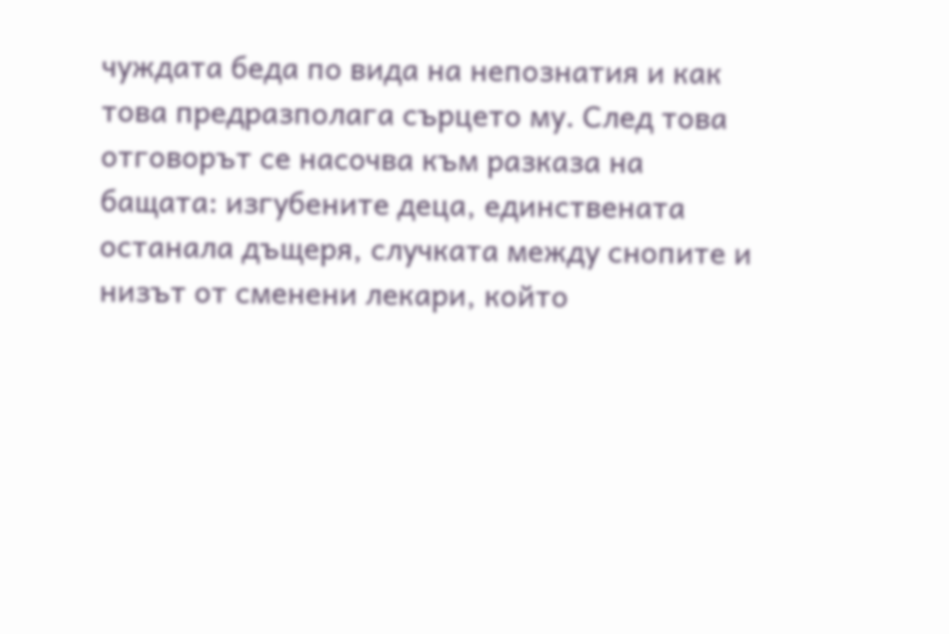чуждата беда по вида на непознатия и как това предразполага сърцето му. След това отговорът се насочва към разказа на бащата: изгубените деца, единствената останала дъщеря, случката между снопите и низът от сменени лекари, който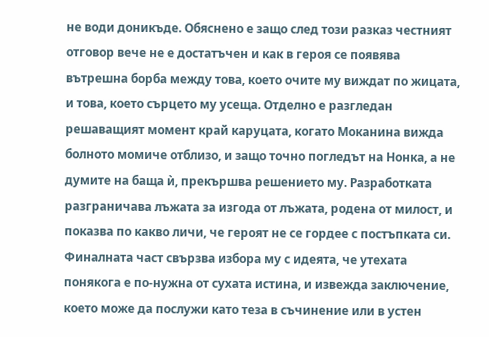не води доникъде. Обяснено е защо след този разказ честният отговор вече не е достатъчен и как в героя се появява вътрешна борба между това, което очите му виждат по жицата, и това, което сърцето му усеща. Отделно е разгледан решаващият момент край каруцата, когато Моканина вижда болното момиче отблизо, и защо точно погледът на Нонка, а не думите на баща ѝ, прекършва решението му. Разработката разграничава лъжата за изгода от лъжата, родена от милост, и показва по какво личи, че героят не се гордее с постъпката си. Финалната част свързва избора му с идеята, че утехата понякога е по-нужна от сухата истина, и извежда заключение, което може да послужи като теза в съчинение или в устен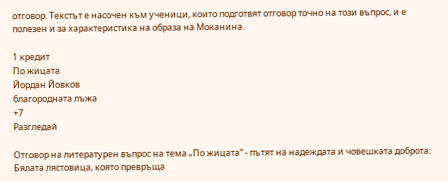отговор. Текстът е насочен към ученици, които подготвят отговор точно на този въпрос, и е полезен и за характеристика на образа на Моканина.

1 кредит
По жицата
Йордан Йовков
благородната лъжа
+7
Разгледай

Отговор на литературен въпрос на тема „По жицата“ - пътят на надеждата и човешката доброта: Бялата лястовица, която превръща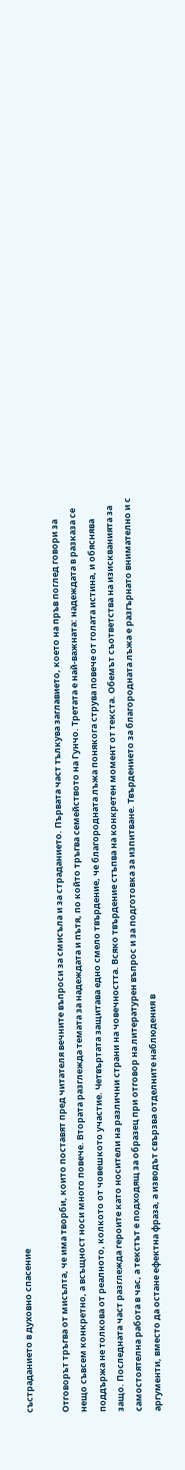състраданието в духовно спасение

Отговорът тръгва от мисълта, че има творби, които поставят пред читателя вечните въпроси за смисъла и за страданието. Първата част тълкува заглавието, което на пръв поглед говори за нещо съвсем конкретно, а всъщност носи много повече. Втората разглежда темата за надеждата и пътя, по който тръгва семейството на Гунчо. Третата е най-важната: надеждата в разказа се поддържа не толкова от реалното, колкото от човешкото участие. Четвъртата защитава едно смело твърдение, че благородната лъжа понякога струва повече от голата истина, и обяснява защо. Последната част разглежда героите като носители на различни страни на човечността. Всяко твърдение стъпва на конкретен момент от текста. Обемът съответства на изискванията за самостоятелна работа в час, а текстът е подходящ за образец при отговор на литературен въпрос и за подготовка за изпитване. Твърдението за благородната лъжа е разгърнато внимателно и с аргументи, вместо да остане ефектна фраза, а изводът свързва отделните наблюдения в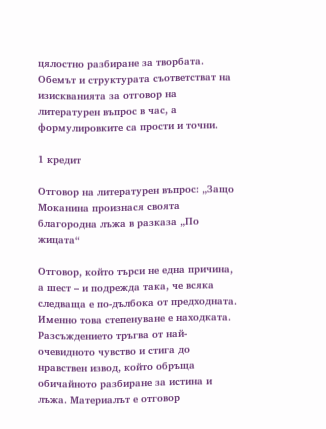цялостно разбиране за творбата. Обемът и структурата съответстват на изискванията за отговор на литературен въпрос в час, а формулировките са прости и точни.

1 кредит

Отговор на литературен въпрос: „Защо Моканина произнася своята благородна лъжа в разказа „По жицата“

Отговор, който търси не една причина, а шест – и подрежда така, че всяка следваща е по-дълбока от предходната. Именно това степенуване е находката. Разсъждението тръгва от най-очевидното чувство и стига до нравствен извод, който обръща обичайното разбиране за истина и лъжа. Материалът е отговор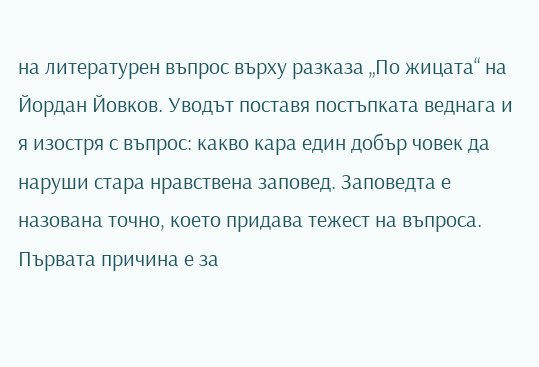на литературен въпрос върху разказа „По жицата“ на Йордан Йовков. Уводът поставя постъпката веднага и я изостря с въпрос: какво кара един добър човек да наруши стара нравствена заповед. Заповедта е назована точно, което придава тежест на въпроса. Първата причина е за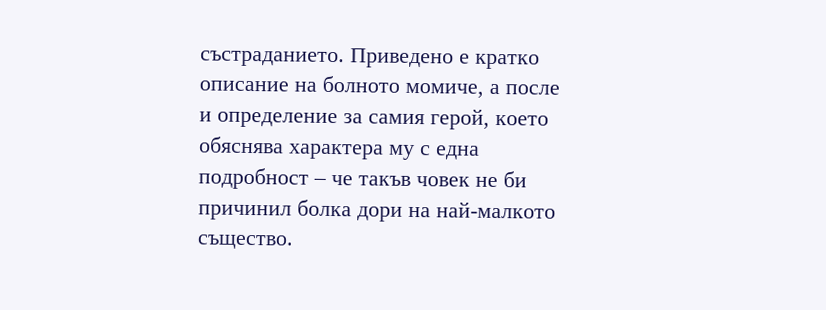състраданието. Приведено е кратко описание на болното момиче, а после и определение за самия герой, което обяснява характера му с една подробност – че такъв човек не би причинил болка дори на най-малкото същество.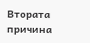Втората причина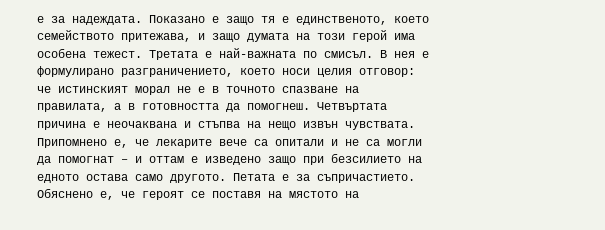е за надеждата. Показано е защо тя е единственото, което семейството притежава, и защо думата на този герой има особена тежест. Третата е най-важната по смисъл. В нея е формулирано разграничението, което носи целия отговор: че истинският морал не е в точното спазване на правилата, а в готовността да помогнеш. Четвъртата причина е неочаквана и стъпва на нещо извън чувствата. Припомнено е, че лекарите вече са опитали и не са могли да помогнат – и оттам е изведено защо при безсилието на едното остава само другото. Петата е за съпричастието. Обяснено е, че героят се поставя на мястото на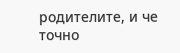родителите, и че точно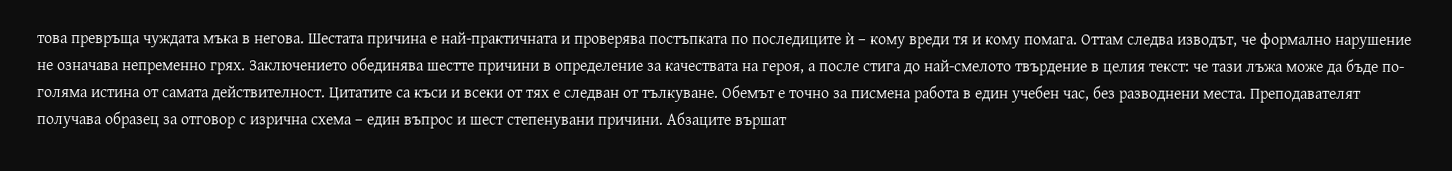това превръща чуждата мъка в негова. Шестата причина е най-практичната и проверява постъпката по последиците ѝ – кому вреди тя и кому помага. Оттам следва изводът, че формално нарушение не означава непременно грях. Заключението обединява шестте причини в определение за качествата на героя, а после стига до най-смелото твърдение в целия текст: че тази лъжа може да бъде по-голяма истина от самата действителност. Цитатите са къси и всеки от тях е следван от тълкуване. Обемът е точно за писмена работа в един учебен час, без разводнени места. Преподавателят получава образец за отговор с изрична схема – един въпрос и шест степенувани причини. Абзаците вършат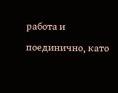работа и поединично, като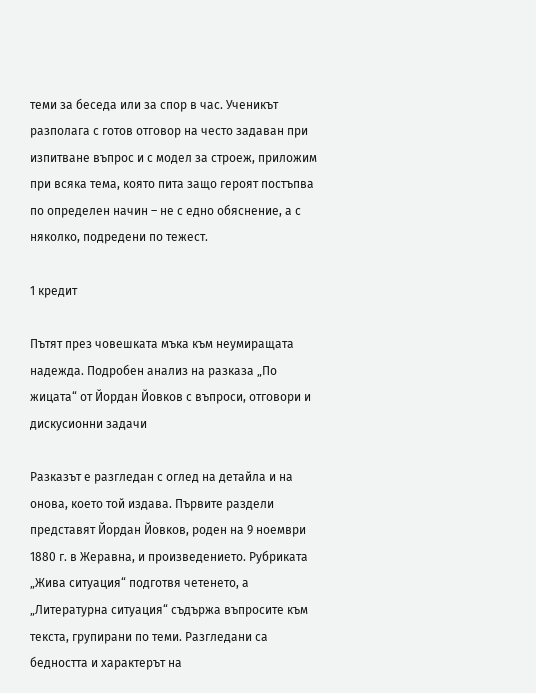теми за беседа или за спор в час. Ученикът разполага с готов отговор на често задаван при изпитване въпрос и с модел за строеж, приложим при всяка тема, която пита защо героят постъпва по определен начин – не с едно обяснение, а с няколко, подредени по тежест.

1 кредит

Пътят през човешката мъка към неумиращата надежда. Подробен анализ на разказа „По жицата“ от Йордан Йовков с въпроси, отговори и дискусионни задачи

Разказът е разгледан с оглед на детайла и на онова, което той издава. Първите раздели представят Йордан Йовков, роден на 9 ноември 1880 г. в Жеравна, и произведението. Рубриката „Жива ситуация“ подготвя четенето, а „Литературна ситуация“ съдържа въпросите към текста, групирани по теми. Разгледани са бедността и характерът на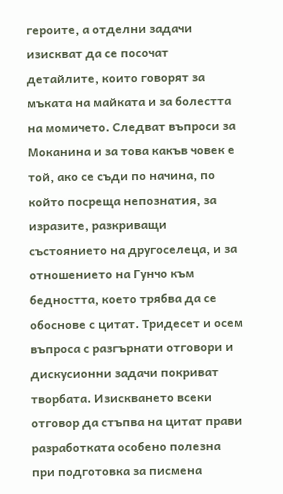героите, а отделни задачи изискват да се посочат детайлите, които говорят за мъката на майката и за болестта на момичето. Следват въпроси за Моканина и за това какъв човек е той, ако се съди по начина, по който посреща непознатия, за изразите, разкриващи състоянието на другоселеца, и за отношението на Гунчо към бедността, което трябва да се обоснове с цитат. Тридесет и осем въпроса с разгърнати отговори и дискусионни задачи покриват творбата. Изискването всеки отговор да стъпва на цитат прави разработката особено полезна при подготовка за писмена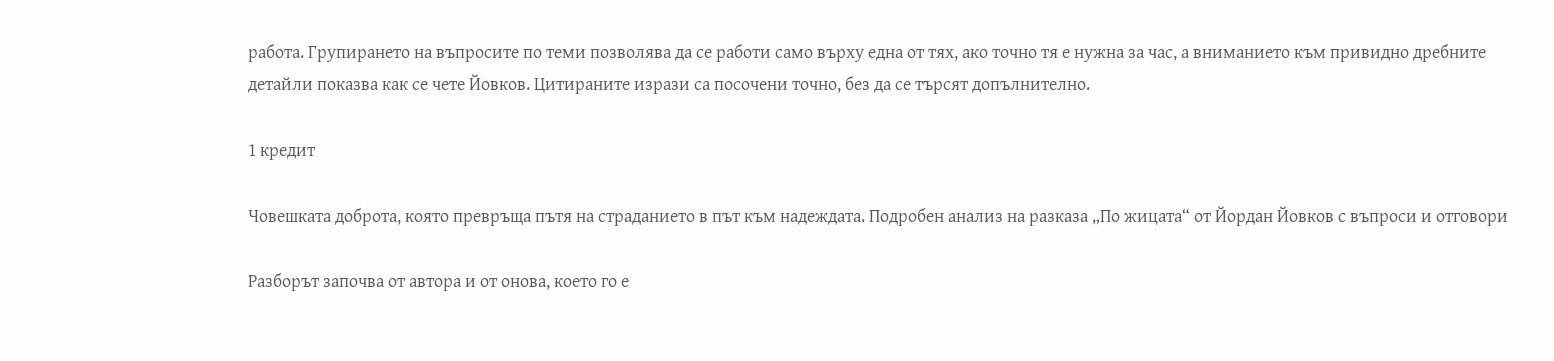работа. Групирането на въпросите по теми позволява да се работи само върху една от тях, ако точно тя е нужна за час, а вниманието към привидно дребните детайли показва как се чете Йовков. Цитираните изрази са посочени точно, без да се търсят допълнително.

1 кредит

Човешката доброта, която превръща пътя на страданието в път към надеждата. Подробен анализ на разказа „По жицата“ от Йордан Йовков с въпроси и отговори

Разборът започва от автора и от онова, което го е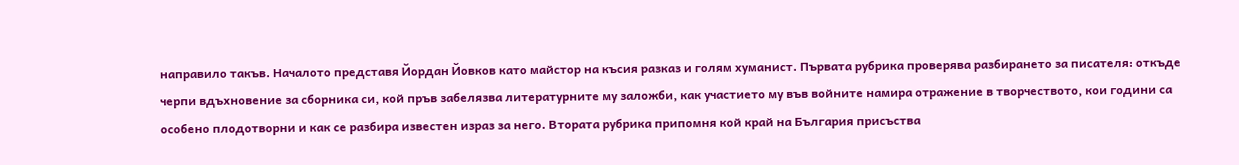направило такъв. Началото представя Йордан Йовков като майстор на късия разказ и голям хуманист. Първата рубрика проверява разбирането за писателя: откъде черпи вдъхновение за сборника си, кой пръв забелязва литературните му заложби, как участието му във войните намира отражение в творчеството, кои години са особено плодотворни и как се разбира известен израз за него. Втората рубрика припомня кой край на България присъства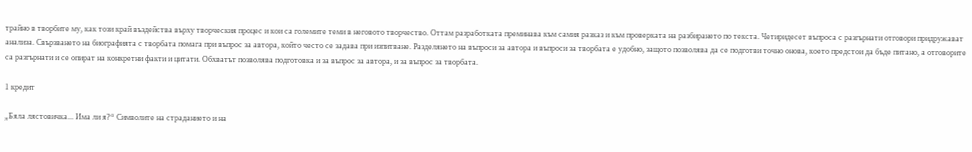трайно в творбите му, как този край въздейства върху творческия процес и кои са големите теми в неговото творчество. Оттам разработката преминава към самия разказ и към проверката на разбирането по текста. Четиридесет въпроса с разгърнати отговори придружават анализа. Свързването на биографията с творбата помага при въпрос за автора, който често се задава при изпитване. Разделянето на въпроси за автора и въпроси за творбата е удобно, защото позволява да се подготви точно онова, което предстои да бъде питано, а отговорите са разгърнати и се опират на конкретни факти и цитати. Обхватът позволява подготовка и за въпрос за автора, и за въпрос за творбата.

1 кредит

„Бяла лястовичка... Има ли я?“ Символите на страданието и на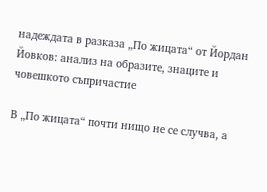надеждата в разказа „По жицата“ от Йордан Йовков: анализ на образите, знаците и човешкото съпричастие

В „По жицата“ почти нищо не се случва, а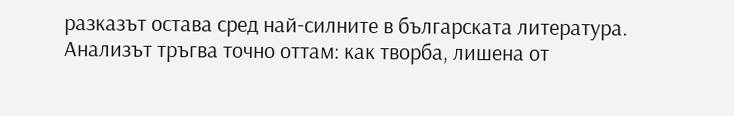разказът остава сред най-силните в българската литература. Анализът тръгва точно оттам: как творба, лишена от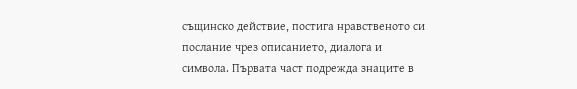същинско действие, постига нравственото си послание чрез описанието, диалога и символа. Първата част подрежда знаците в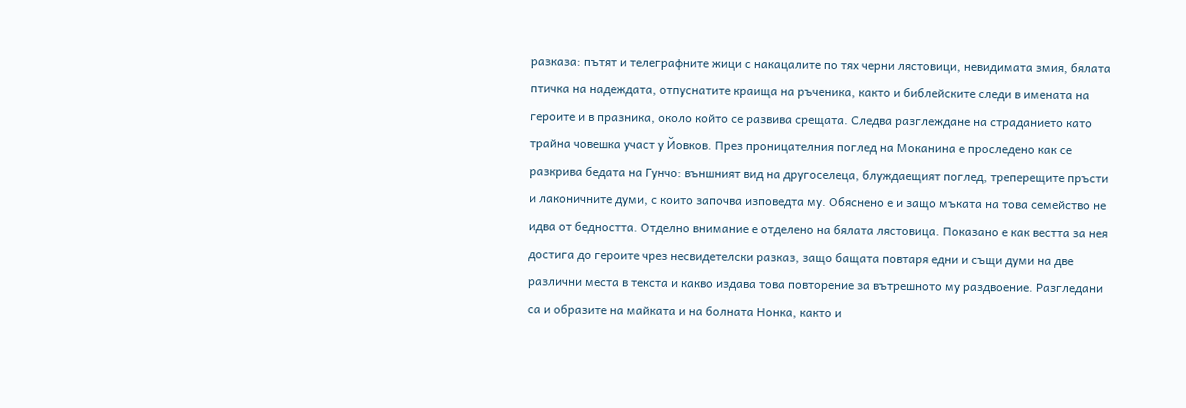разказа: пътят и телеграфните жици с накацалите по тях черни лястовици, невидимата змия, бялата птичка на надеждата, отпуснатите краища на ръченика, както и библейските следи в имената на героите и в празника, около който се развива срещата. Следва разглеждане на страданието като трайна човешка участ у Йовков. През проницателния поглед на Моканина е проследено как се разкрива бедата на Гунчо: външният вид на другоселеца, блуждаещият поглед, треперещите пръсти и лаконичните думи, с които започва изповедта му. Обяснено е и защо мъката на това семейство не идва от бедността. Отделно внимание е отделено на бялата лястовица. Показано е как вестта за нея достига до героите чрез несвидетелски разказ, защо бащата повтаря едни и същи думи на две различни места в текста и какво издава това повторение за вътрешното му раздвоение. Разгледани са и образите на майката и на болната Нонка, както и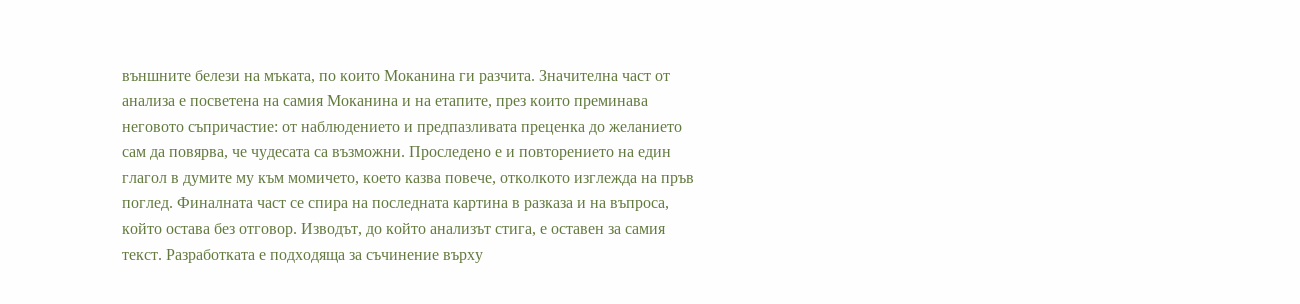външните белези на мъката, по които Моканина ги разчита. Значителна част от анализа е посветена на самия Моканина и на етапите, през които преминава неговото съпричастие: от наблюдението и предпазливата преценка до желанието сам да повярва, че чудесата са възможни. Проследено е и повторението на един глагол в думите му към момичето, което казва повече, отколкото изглежда на пръв поглед. Финалната част се спира на последната картина в разказа и на въпроса, който остава без отговор. Изводът, до който анализът стига, е оставен за самия текст. Разработката е подходяща за съчинение върху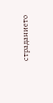страданието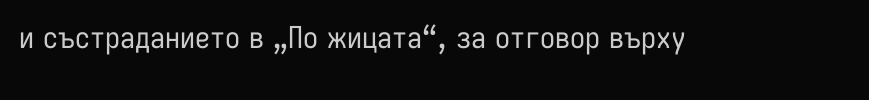и състраданието в „По жицата“, за отговор върху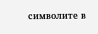символите в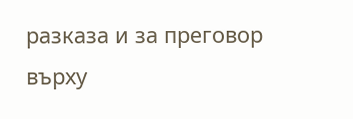разказа и за преговор върху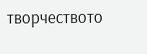творчеството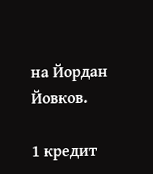на Йордан Йовков.

1 кредит